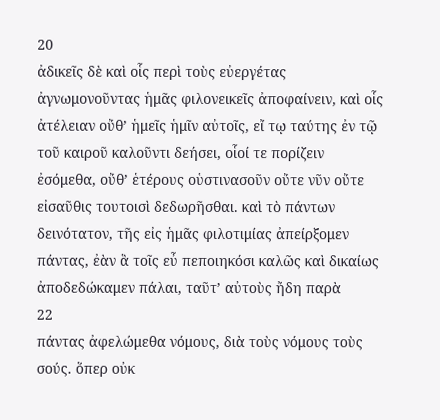20
ἀδικεῖς δὲ καὶ οἷς περὶ τοὺς εὐεργέτας ἀγνωμονοῦντας ἡμᾶς φιλονεικεῖς ἀποφαίνειν, καὶ οἷς ἀτέλειαν οὔθʼ ἡμεῖς ἡμῖν αὐτοῖς, εἴ τῳ ταύτης ἐν τῷ τοῦ καιροῦ καλοῦντι δεήσει, οἷοί τε πορίζειν ἐσόμεθα, οὔθʼ ἑτέρους οὑστινασοῦν οὔτε νῦν οὔτε εἰσαῦθις τουτοισὶ δεδωρῆσθαι. καὶ τὸ πάντων δεινότατον, τῆς εἰς ἡμᾶς φιλοτιμίας ἀπείρξομεν πάντας, ἐὰν ἃ τοῖς εὖ πεποιηκόσι καλῶς καὶ δικαίως ἀποδεδώκαμεν πάλαι, ταῦτʼ αὐτοὺς ἤδη παρὰ
22
πάντας ἀφελώμεθα νόμους, διὰ τοὺς νόμους τοὺς σούς. ὅπερ οὐκ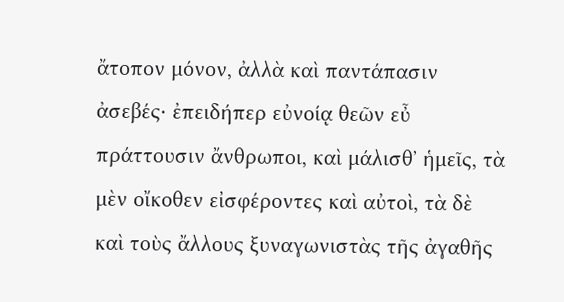ἄτοπον μόνον, ἀλλὰ καὶ παντάπασιν ἀσεβές· ἐπειδήπερ εὐνοίᾳ θεῶν εὖ πράττουσιν ἄνθρωποι, καὶ μάλισθʼ ἡμεῖς, τὰ μὲν οἴκοθεν εἰσφέροντες καὶ αὐτοὶ, τὰ δὲ καὶ τοὺς ἄλλους ξυναγωνιστὰς τῆς ἀγαθῆς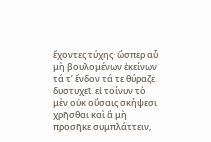ἔχοντες τύχης· ὥσπερ αὖ μὴ βουλομένων ἐκείνων τά τʼ ἔνδον τά τε θύραζε δυστυχεῖ. εἰ τοίνυν τὸ μὲν οὐκ οὔσαις σκήψεσι χρῆσθαι καὶ ἃ μὴ προσῆκε συμπλάττειν,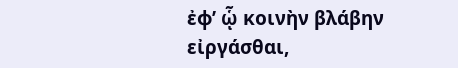ἐφʼ ᾧ κοινὴν βλάβην εἰργάσθαι,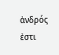ἀνδρός ἐστι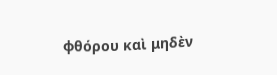φθόρου καὶ μηδὲν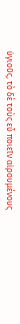ὑγιοῦς, τὸ δὲ τοὺς εὖ ποιεῖν αἱρουμένους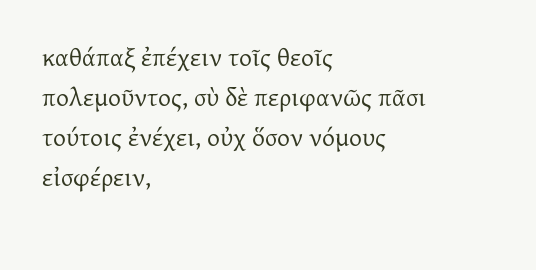καθάπαξ ἐπέχειν τοῖς θεοῖς πολεμοῦντος, σὺ δὲ περιφανῶς πᾶσι τούτοις ἐνέχει, οὐχ ὅσον νόμους εἰσφέρειν,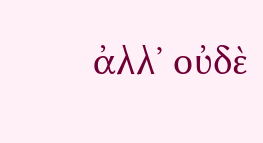ἀλλʼ οὐδὲ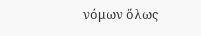νόμων ὅλως